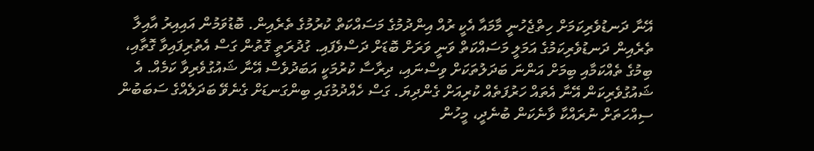އޭނާ ދަނޑުވެރިކަމަށް ހިތްޖެހުނީ މާމައާ އެކީ ރުއް އިންދުމުގެ މަސައްކަތް ކުރުމުގެ ތެރެއިން. ބޮޑުވަމުން އައިއިރު އާއިލާ ތެރެއިން ދަނޑުވެރިކަމުގެ އަމަލީ މަސައްކަތް ވަނީ ވަރަށް ބޮޑަށް ދަސްވެފައި. ގުދުރަތީ ގޮތުން ގަސް އެތުރިފައިވާ ގޮތާއި، ބިމުގެ ތެއްކަމާއި ބިމަށް އަންނަ ބަދަލުތަކަށް ވިސްނައި، ދިރާސާ ކުރުމަކީ އަބަދުވެސް އޭނާ ޝައުގުވެރިވާ ކަމެއް. އެ ޝައުގުވެރިކަން އޭނާ އެތައް ހަރުފަތެއް ކުރިއަށް ގެންދިޔަ. ގަސް ހެއްދުމުގައި ބިންގަނޑަށް ގެނެވޭ ބަދަލެއްގެ ސަބަބުން ސިއްހަތަށް ނުރައްކާ ވާނެކަން ބުނެދީ، މީހުން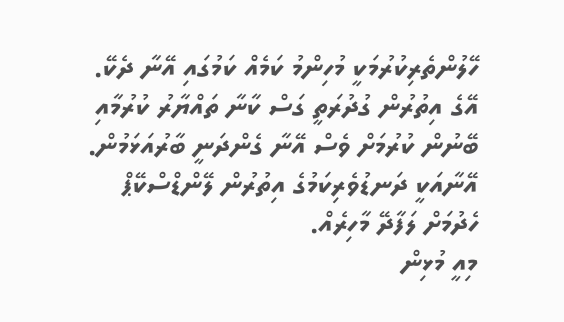ހޭލުންތެރިކުރުމަކީ މުހިންމު ކަމެއް ކަމުގައި އޭނާ ދެކޭ. އޭގެ އިތުރުން ގުދުރަތީ ގަސް ކާނާ ތައްޔާރު ކުރުމާއި ބޭނުން ކުރުމަށް ވެސް އޭނާ ގެންދަނީ ބާރުއަޅަމުން. އޭނާއަކީ ދަނޑުވެރިކަމުގެ އިތުރުން ލޭންޑްސްކޭޕް ހެދުމަށް ލަފާދޭ މާހިރެއް.
މިއީ މުޅިން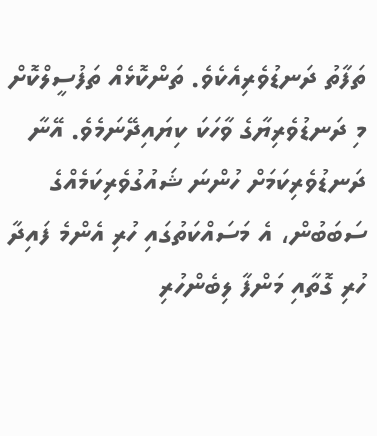ތަފާތު ދަނޑުވެރިއެކެވެ. ތަންކޮޅެއް ތަފުސީލްކޮށް މި ދަނޑުވެރިޔާގެ ވާހަކަ ކިޔައިދޭނަމެވެ. އޭނާ ދަނޑުވެރިކަމަށް ހުންނަ ޝައުގުވެރިކަމެއްގެ ސަބަބުން، އެ މަސައްކަތުގައި ހުރި އެންމެ ފައިދާ ހުރި ގޮތާއި މަންފާ ލިބެންހުރި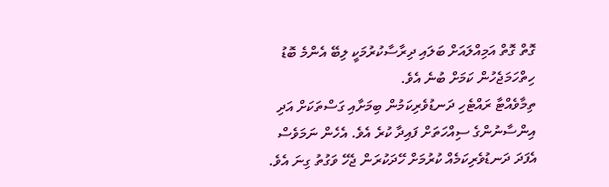ގޮތް ގޮތް އަމިއްލައަށް ބަލައި ދިރާސާކުރުމަކީ ލިބޭ އެންމެ ބޮޑު ހިތްހަމަޖެހުން ކަމަށް ބުނެ އެވެ.
ތިމާވެއްޓާ ރައްޓެހި ދަނޑުވެރިކަމުން ބިމަށާއި ގަސްތަކަށް އަދި އިންސާނުންގެ ސިއްހަތަށް ފައިދާ ކުރެ އެވެ. އެހެން ނަމަވެސް އެފަދަ ދަނޑުވެރިކަމެއް ކުރުމަށް ހޭދަކުރަން ޖެހޭ ވަގުތު ގިނަ އެވެ.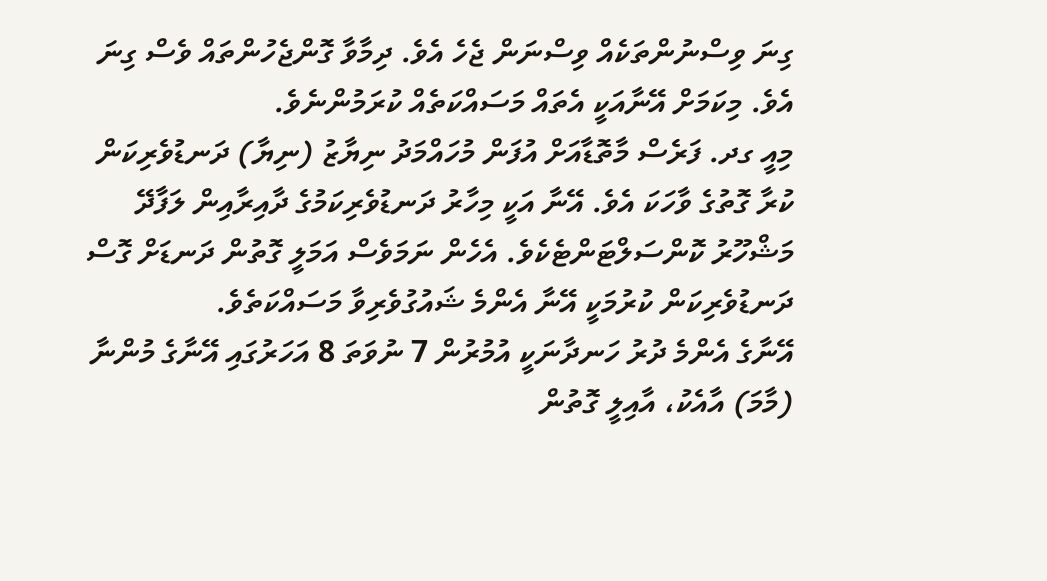ގިނަ ވިސްނުންތަކެއް ވިސްނަން ޖެހެ އެވެ. ދިމާވާ ގޮންޖެހުންތައް ވެސް ގިނަ އެވެ. މިކަމަށް އޭނާއަކީ އެތައް މަސައްކަތެއް ކުރަމުންނެވެ.
މިއީ ގދ. ފަރެސް މާތޮޑާއަށް އުފަން މުހައްމަދު ނިޔާޒު (ނިޔާ) ދަނޑުވެރިކަން ކުރާ ގޮތުގެ ވާހަކަ އެވެ. އޭނާ އަކީ މިހާރު ދަނޑުވެރިކަމުގެ ދާއިރާއިން ލަފާދޭ މަޝްހޫރު ކޮންސަލްޓަންޓެކެވެ. އެހެން ނަމަވެސް އަމަލީ ގޮތުން ދަނޑަށް ގޮސް ދަނޑުވެރިކަން ކުރުމަކީ އޭނާ އެންމެ ޝައުގުވެރިވާ މަސައްކަތެވެ.
އޭނާގެ އެންމެ ދުރު ހަނދާނަކީ އުމުރުން 7 ނުވަތަ 8 އަހަރުގައި އޭނާގެ މުންނާ (މާމަ) އާއެކު، އާއިލީ ގޮތުން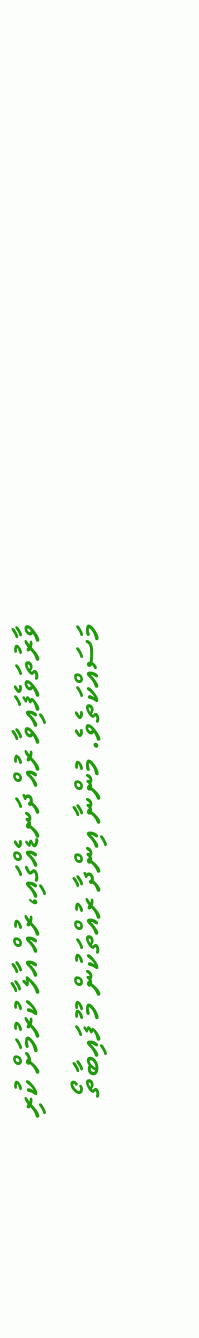ވާރުތަވެފައިވާ ރުއް ދަނޑެއްގައި، ރުއް އާލާ ކުރުމަށް ކުރި މަސައްކަތެވެ. މުންނާ އިންދާ ރުއްތަކުން މޫ ފައިބާތޯ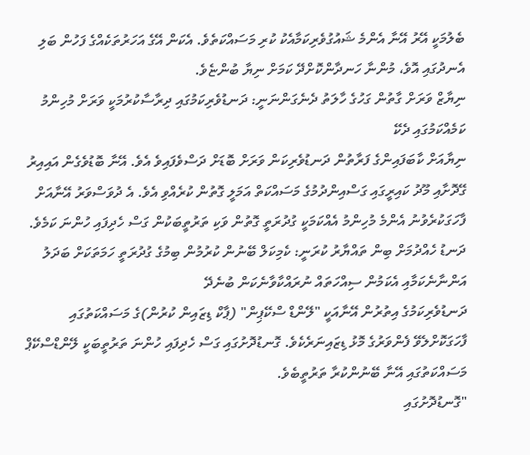ބެލުމަކީ އޭރު އޭނާ އެންމެ ޝައުގުވެރިކަމާއެކު ކުރި މަސައްކަތެވެ. އެކަން އޭގެ އަހަރުތަކެއްގެ ފަހުން ބަލި އެނދުގައި އޮވެ، މުންނާ ހަނދާންކޮށްދޭ ކަމަށް ނިޔާ ބުންޏެވެ.
ނިޔާޒް ވަރަށް ގާތުން ގަހުގެ ހާލަތު ދެނެގަންނަނީ: ދަނޑުވެރިކަމުގައި ދިރާސާކުރުމަކީ ވަރަށް މުހިންމު ކަމެއްކަމުގައި ދެކޭ
ނިޔާއަށް ކާބަފައިންގެ ފަރާތުން ދަނޑުވެރިކަން ވަރަށް ބޮޑަށް ދަސްވެފައިވެ އެވެ. އޭނާ ބޮޑުވެގެން އައިއިރު ގޭދޮށާއި މޫދު ކައިރީގައި ގަސްއިންދުމުގެ މަސައްކަތް އަމަލީ ގޮތުން ކުރެއްވި އެވެ. އެ ދުވަސްވަރު އޭނާއަށް ފާހަގަކުރެވުނު އެންމެ މުހިންމު އެއްކަމަކީ ގުދުރަތީ ގޮތުން ވަކި ތަރުތީބަކުން ގަސް ހެދިފައި ހުންނަ ކަމެވެ.
ދަނޑު ހެއްދުމަށް ބިން ތައްޔާރު ކުރަނީ: ކެމިކަލް ބޭނުން ކުރުމުން ބިމުގެ ގުދުރަތީ ހަމަތަކަށް ބަދަލު އަންނާނެކަމާއި އެކަމުން ސިއްހަތައް ނުރައްކާވާނެކަން ބުނެދޭ
ދަނޑުވެރިކަމުގެ އިތުރުން އޭނާއަކީ "ލޭންޑް ސްކޭޕިން" (ޕާކް ޑިޒައިން ކުރުން)ގެ މަސައްކަތުގައި ފާހަގަކޮށްލެވޭ ފެންވަރުގެ މޮޅު ޑިޒައިނަރެކެވެ. ގޮނޑުދޮށުގައި ގަސް ހެދިފައި ހުންނަ ތަރުތީބަކީ ލޭންޑްސްކޭޕް މަސައްކަތުގައި އޭނާ ބޭނުންކުރާ ތަރުތީބެވެ.
"ގޮނޑުދޮށުގައި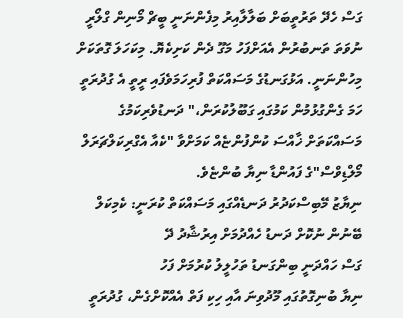ގަސް ހެދޭ ތަރުތީބަށް ބަލާލާއިރު މިފެންނަނީ ބީޗް މޯނިން ގްލޯރީ ނުވަތަ ތަނބުރުން އެއަށްފަހު މަގޫ ދެން ކަށިކެޔޮ. މިކަހަލަ ގޮތަކަށް މިހުންނަނީ. އަޅުގަނޑުގެ މަސައްކަތް ފުރިހަމަވެފައި ރީތީ އެ ގުދުރަތީ ހަމަ ގެންގުޅުމުން ކަމުގައި ގަބޫލުކުރަން،" ދަނޑުވެރިކަމުގެ މަސައްކަތަށް ޚާއްސަ ކުންފުންޏެއް ކަމަށްވާ "ކެއާ އެގްރިކަލްޗަރަލް މޯލްޑިވްސް"ގެ ފައުންޑާ ނިޔާ ބުންޏެވެ.
ނިޔާޒު މޭބިސްކަދުރު ދަނޑެއްގައި މަސައްކަތް ކުރަނީ: ކެމިކަލް ބޭނުން ނުކޮށް ދަނޑު ހެއްދުމަށް އިރުޝާދު ދޭ
ގަސް ހައްދަނީ ބިންގަނޑު ތަހުލީލު ކުރުމަށް ފަހު
ނިޔާ ބުނިގޮތުގައި މޫދުވިނަ އާއި ހިކި ފަތް އެއްކޮށްގެން، ގުދުރަތީ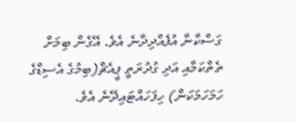ގަސްކާނާ އުފެއްދިދާނެ އެވެ. އޭގެން ބިމަށް ތެތްކަމާއި އަދި ގުދުރަތީ ޕީއެޗް(ބިމުގެ އެސިޑްގެ ހަމަހަމަކަން) ހިފަހައްޓައިދޭނެ އެވެ.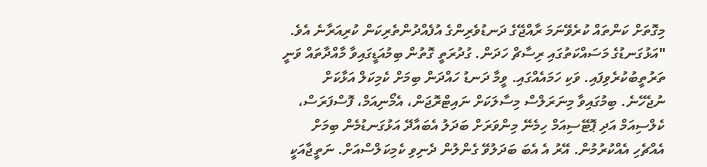މިގޮތަށް ކަންތައް ކުރެވޭނަމަ ރާއްޖޭގެ ދަނޑުވެރިންގެ އުފެއްދުންތެރިކަން ކުރިއަރާނެ އެވެ.
"އަޅުގަނޑުގެ މަސައްކަތުގައި ރިސާޗް ހަދަން. ގުދުރަތީ ގޮތުން ބިމުއަޑީގައިވާ މާއްދާތައް ވަނީ ތަރުތީބުކުރެވިފައި. ވަކި ހަމައެއްގައި. ވީމާ ދަނޑު ހައްދަން ބިމަށް ކެމިކަލް އަޅާކަށް ނުޖެހޭނެ. ބިމުގައިވާ މިނަރަލްސް މިސާލަކަށް ނައިޓްރޮޖަން، އެމޯނިއަމް، ފޮސްފަރަސް، ކެލްސިއަމް އަދި ޕޮޓޭސިއަމް ހިމެނޭ މިންވަރަށް ބަދަލު އެބައާދޭ އަޅުގަނޑުމެން ބިމަށް އެއްޗެހި އެއްކުރުމުން. އޭރު އެ އެބަ ބަދަލުވޭ ގެންލުން ދެނިވި ކެމިކަލްސްއަށް. ނަތީޖާއަކީ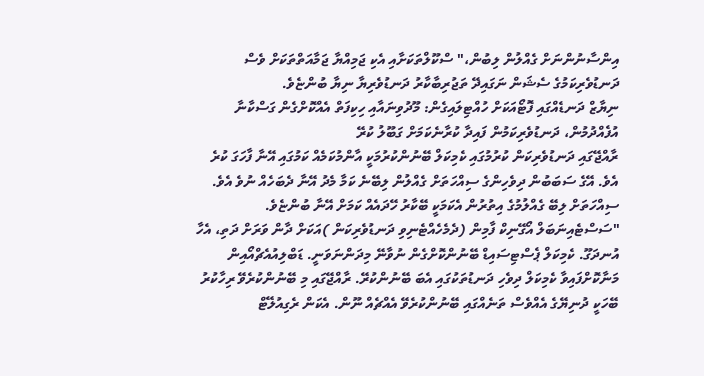އިންސާނުންނަށް ގެއްލުން ލިބުން،" ސްކޫލްތަކަށާއި އެކި ޖަމިއްޔާ ޖަމާއަތްތަކަށް ވެސް ދަނޑުވެރިކަމުގެ ސެޝަން ނަގައިދޭ ތަޖުރިބާކާރު ދަނޑުވެރިޔާ ނިޔާ ބުންޏެވެ.
ނިޔާޒް ދަނޑެއްގައި ފޮޓޯއަކަށް ހުއްޓިލައިގެން: މޫދުވިނައާއި ހިކިފަތް އެއްކޮށްގެން ގަސްކާނާ އުފެއްދުމުން، ދަނޑުވެރިކަމުން ފައިދާ ކުރާނެކަމަށް ގަބޫލު ކުރޭ
ރާއްޖޭގައި ދަނޑުވެރިކަން ކުރުމުގައި ކެމިކަލް ބޭނުންކުރުމަކީ އާންމުކަމެއް ކަމުގައި އޭނާ ފާހަގަ ކުރެ އެވެ. އޭގެ ސަބަބުން ދިވެހިންގެ ސިއްހަތަށް ގެއްލުން ލިބޭނެ ކަމާ މެދު އޭނާ ދެބަހެއް ނުވެ އެވެ. ސިއްހަތަށް ލިބޭ ގެއްލުމުގެ އިތުރުން އެކަމަކީ ބޭކާރު ހޭދައެއް ކަމަށް އޭނާ ބުންޏެވެ.
"ސަސްޓެއިނަބަލް އޯގޭނިކް ފާމިން (ދެމެހެއްޓެނިވި ދަނޑުވެރިކަން )އަކަށް ދާން ވަރަށް ދަތި، އެހާ އުނދަގޫ. ކެމިކަލް ޕެސްޓިސައިޑް ބޭނުންކޮށްގެން ނުވާނޭ މިދަންނަވަނީ. ޑަބްލިއުއެޗްއޯއިން މަނާކޮށްފައިވާ ކެމިކަލް ދިވެހި ދަނޑުތަކުގައި އެބަ ބޭނުންކުރޭ. ރާއްޖޭގައި މި ބޭނުންކުރެވޭ ރިހާކުރު ބޭހަކީ ދުނިޔޭގެ އެއްވެސް ތަނެއްގައި ބޭނުންކުރެވޭ އެއްޗެއް ނޫން. އެކަން ރެގިއުލޭޓް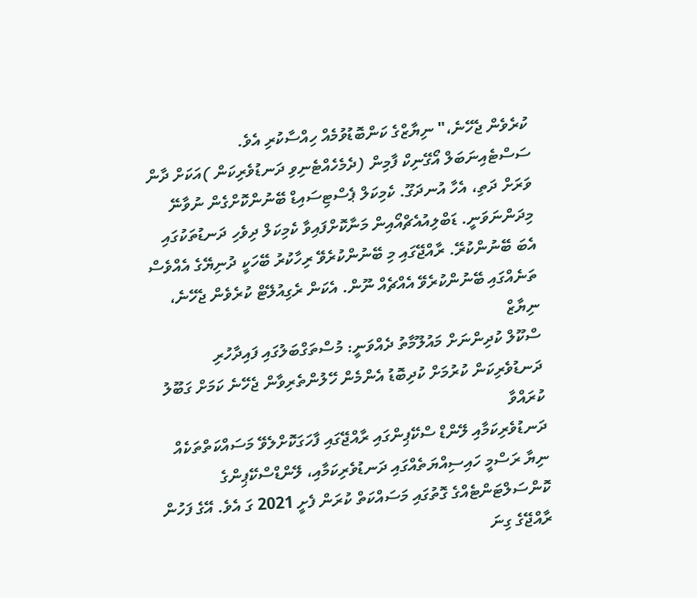ކުރެވެން ޖެހޭނެ،" ނިޔާޒްގެ ކަންބޮޑުވުމެއް ހިއްސާކުރި އެވެ.
ސަސްޓެއިނަބަލް އޯގޭނިކް ފާމިން (ދެމެހެއްޓެނިވި ދަނޑުވެރިކަން )އަކަށް ދާން ވަރަށް ދަތި، އެހާ އުނދަގޫ. ކެމިކަލް ޕެސްޓިސައިޑް ބޭނުންކޮށްގެން ނުވާނޭ މިދަންނަވަނީ. ޑަބްލިއުއެޗްއޯއިން މަނާކޮށްފައިވާ ކެމިކަލް ދިވެހި ދަނޑުތަކުގައި އެބަ ބޭނުންކުރޭ. ރާއްޖޭގައި މި ބޭނުންކުރެވޭ ރިހާކުރު ބޭހަކީ ދުނިޔޭގެ އެއްވެސް ތަނެއްގައި ބޭނުންކުރެވޭ އެއްޗެއް ނޫން. އެކަން ރެގިއުލޭޓް ކުރެވެން ޖެހޭނެ،
ނިޔާޒް
ސްކޫލް ކުދިންނަށް މައުލޫމާތު ދެއްވަނީ: މުސްތަގްބަލުގައި ފައިދާހުރި ދަނޑުވެރިކަން ކުރުމަށް ކުދިބޮޑު އެންމެން ހޭލުންތެރިވާން ޖެހޭނެ ކަމަށް ގަބޫލު ކުރައްވާ
ދަނޑުވެރިކަމާއި ލޭންޑް ސްކޭޕިންގައި ރާއްޖޭގައި ފާހަގަކޮށްލެވޭ މަސައްކަތްތަކެއް
ނިޔާ ރަސްމީ ހައިސިއްޔަތެއްގައި ދަނޑުވެރިކަމާއި، ލޭންޑްސްކޭޕިންގެ ކޮންސަލްޓަންޓެއްގެ ގޮތުގައި މަސައްކަތް ކުރަން ފެށީ 2021 ގަ އެވެ. އޭގެ ފަހުން ރާއްޖޭގެ ގިނަ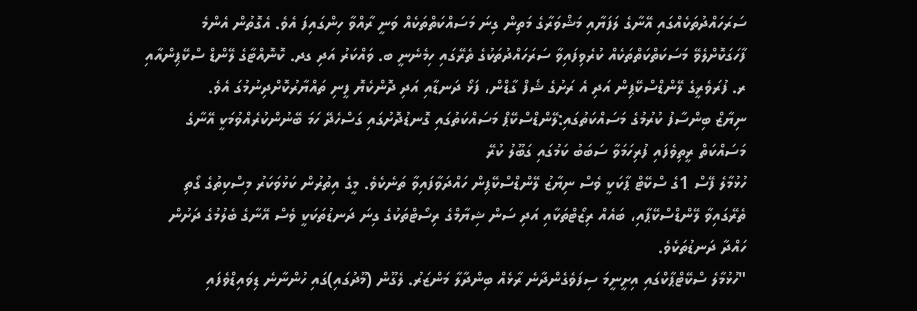ސަރަހައްދުތަކެއްގައި އޭނާގެ ލަފަޔާއި މަޝްވަރާގެ މަތިން ގިނަ މަސައްކަތްތަކެއް ވަނީ ރާއްވާ ހިންގައިފަ އެވެ. އެގޮތުން އެންމެ ފާހަގަކޮށްލެވޭ މަސަކަތްކަތްތަކެއް ކުރެވިފައިވާ ސަރަހައްދުތަކުގެ ތެރޭގައި ހިމެނެނީ ބ. ވައްކަރު އަދި ގދ. ކޮނޮއްޓާގެ ލޭންޑް ސްކޭޕިންއާއި ރ. ފުރަވެރީގެ ލޭންޑްސްކޭޕިން އަދި އެ ރަށުގެ ޝެފް ގާޑްން، ފަޅޯ ދަނޑާއި އަދި ދޮންކެޔޮ ފީނި ތައްޔާރުކޮށްދިނުމުގަ އެވެ.
ނިޔާޒް ބިންސާފު ކުރުމުގެ މަސައްކަތުގައި:ލޭންޑްސްކޭޕް މަސައްކަތުގައި ގޮނޑުދޮށުގައި ގަސްހެދޭ ހަމަ ބޭނުންކުރެއްވުމަކީ އޭނާގެ މަސައްކަތް ރީތިވެފައި ފުރިހަމަވާ ސަބަބު ކަމުގައި ގަބޫލު ކުރޭ
ހުޅުމާލެ ފޭސް 1ގެ ސްކޭޓް ޕާކަކީ ވެސް ނިޔާޒު ލޭންޑްސްކޭޕިން ހައްދަވާފައިވާ ތަނެކެވެ. މީގެ އިތުރުން ކަޅުވަކަރު މިސްކިތުގެ ގޯތި ތެރޭގައިވާ ލޭންޑްސްކޭޕާއި، ބައެއް ރިޒޯޓްތަކާއި އަދި ސަން ޝިޔާމްގެ ރިސޯޓްތަކުގެ ގިނަ ދަނޑުތަކަކީ ވެސް އޭނާގެ ބެލުމުގެ ދަށުން ހައްދާ ދަނޑުތަކެވެ.
"ހުޅުމާލެ ސްކޭޓްޕާކްގައި އިށީނީމަ ސިފަވެގެންދާނެ ރާޅެއް ބިންދާލާ މަންޒަރު. ލެގޫން (މޫދުގައި)ގައި ހުންނާނެ ޑިވައިޑްވެފައި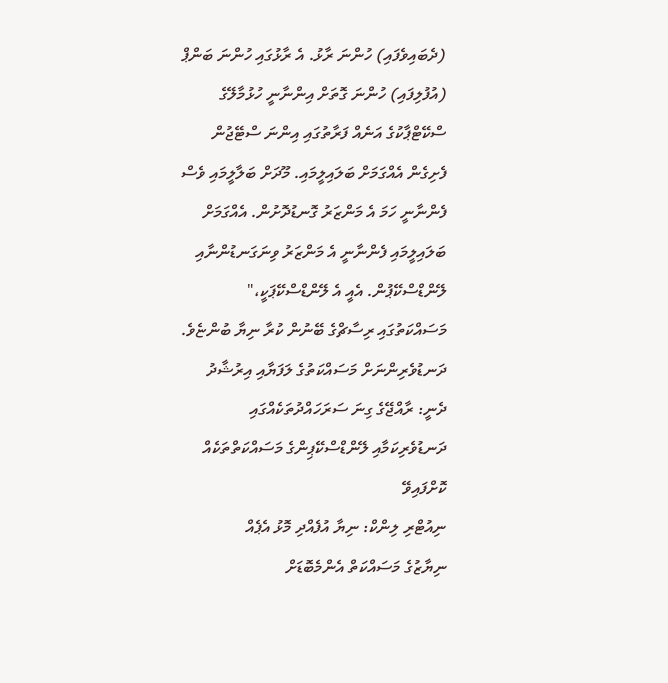(ދެބައިވެފައި) ހުންނަ ރާޅު. އެ ރާޅުގައި ހުންނަ ބަންޕް (އުފުލިފައި) ހުންނަ ގޮތަށް އިންނާނީ ހުޅުމާލޭގެ ސްކޭޓްޕާކުގެ އަނެއް ފަރާތުގައި އިންނަ ސްޓޭޖުން ފެށިގެން އެއްގަމަށް ބަލައިލީމައި. މޫދަށް ބަލާލީމައި ވެސް ފެންނާނީ ހަމަ އެ މަންޒަރު ގޮނޑުދޮށުން. އެއްގަމަށް ބަލައިލީމައި ފެންނާނީ އެ މަންޒަރު ވިނަގަނޑުންނާއި ލޭންޑްސްކޭޕުން. އެއީ އެ ލޭންޑްސްކޭޕަކީ،" މަސައްކަތުގައި ރިސާޗްގެ ބޭނުން ކުރާ ނިޔާ ބުންޏެވެ.
ދަނޑުވެރިންނަށް މަސައްކަތުގެ ލަފަޔާއި އިރުޝާދު ދެނީ: ރާއްޖޭގެ ގިނަ ސަރަހައްދުތަކެއްގައި ދަނޑުވެރިކަމާއި ލޭންޑްސްކޭޕިންގެ މަސައްކަތްތަކެއް ކޮށްފައިވޭ
ނިއުޓްރި ލިންކް: ނިޔާ އުފެއްދި މޮޅު އެޕެއް
ނިޔާޒުގެ މަސައްކަތް އެންމެބޮޑަށް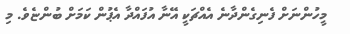މީހުންނަށް ފެނިގެންދާނެ އެއްޗަކީ އޭނާ އުފައްދާ އެޕުން ކަމަށް ބުންޏެވެ. މި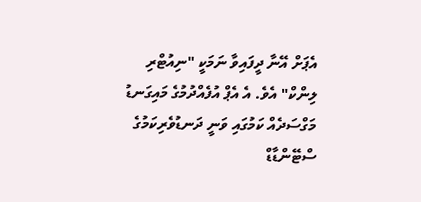އެޕަށް އޭނާ ދީފައިވާ ނަމަކީ "ނިއުޓްރި ލިންކް" އެވެ. އެ އެޕް އުފެއްދުމުގެ މައިގަނޑު މަގްސަދެއް ކަމުގައި ވަނީ ދަނޑުވެރިކަމުގެ ސްޓޭންޑާޑް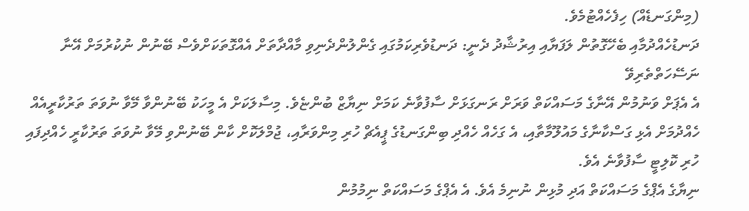(މިންގަނޑެއް) ހިފެހެއްޓުމެވެ.
ދަނޑުހެއްދުމާއި ބެހޭގޮތުން ލަފަޔާއި އިރުޝާދު ދެނީ: ދަނޑުވެރިކަމުގައި ގެންލުންދެނިވި މާއްދާތަށް އެއްގޮތަކަށްވެސް ބޭނުން ނުކުރުމަށް އޭނާ ނަސޭހަތްތެރިވޭ
އެ އެޕަށް ވަނުމުން އޭނާގެ މަސައްކަތް ވަރަށް ރަނގަޅަށް ސާފުވާނެ ކަމަށް ނިޔާޒް ބުންޏެވެ. މިސާލަކަށް އެ މީހަކު ބޭނުންވާ މޭވާ ނުވަތަ ތަރުކާރީއެއް ހެއްދުމަށް އެޅި ގަސްކާނާގެ މައުލޫމާތާއި، އެ ގަހެއް ހެއްދި ބިންގަނޑުގެ ޕީއެޗް ހުރި މިންވަރާއި، ޖުމްލަކޮށް ކާން ބޭނުންވި މޭވާ ނުވަތަ ތަރުކާރީ ހެއްދިފައި ހުރި ކޮލިޓީ ސާފުވާނެ އެވެ.
ނިޔާގެ އެޕްގެ މަސައްކަތް އަދި މުޅިން ނުނިމެ އެވެ. އެ އެޕްގެ މަސައްކަތް ނިމުމުން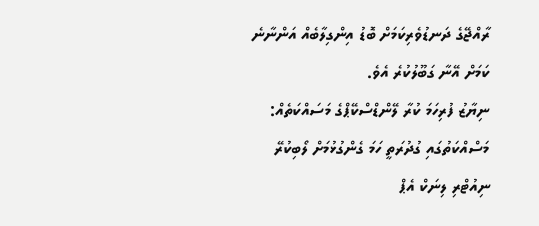ރާއްޖޭގެ ދަނޑުވެރިކަމަށް ބޮޑު އިންގިލާބެއް އަންނާނެ ކަމަށް އޭނާ ގަބޫލުކުރެ އެވެ.
ނިޔާޒު ފުރިހަމަ ކުރާ ލޭންޑްސްކޭޕްގެ މަސައްކަތެއް: މަސްއްކަތުގައި ގުދުރަތީ ހަމަ ގެންގުޅުމަށް ލޯބިކުރޭ
ނިއުޓްރި ލިނަކް އެޕް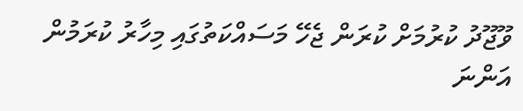ވޫޖޫދު ކުރުމަށް ކުރަން ޖެހޭ މަސައްކަތުގައި މިހާރު ކުރަމުން އަންނަ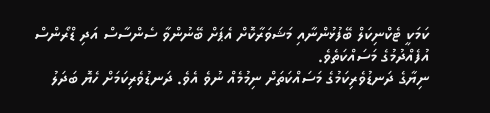ކަމަކީ ޓެކްނިކަލް ބޭފުޅުންނާއި މަޝަވަރާކޮށް އެޕަށް ބޭނުންވާ ސެންސާސް އަދި ޑްރޯންސް އުފެއްދުމުގެ މަސައްކަތެވެ.
ނިޔާގެ ދަނޑުވެރިކަމުގެ މަސައްކަތަށް ނިމުމެއް ނުވެ އެވެ. ދަނޑުވެރިކަމަށް ހެޔޮ ބަދަލު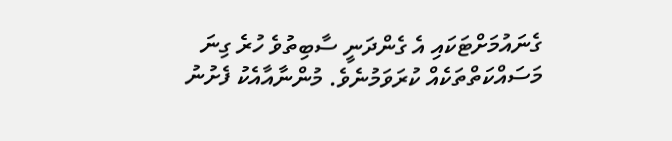ގެނައުމަށްޓަކައި އެ ގެންދަނީ ސާބިތުވެ ހުރެ ގިނަ މަސައްކަތްތަކެއް ކުރަވަމުނެވެ. މުންނާއާއެކު ފެށުނު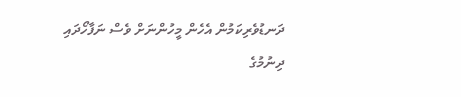ދަނޑުވެރިކަމުން އެހެން މީހުންނަށް ވެސް ނަފާހޯދައި ދިނުމުގެ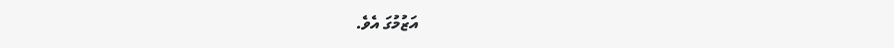އަޒުމުގަ އެވެ.